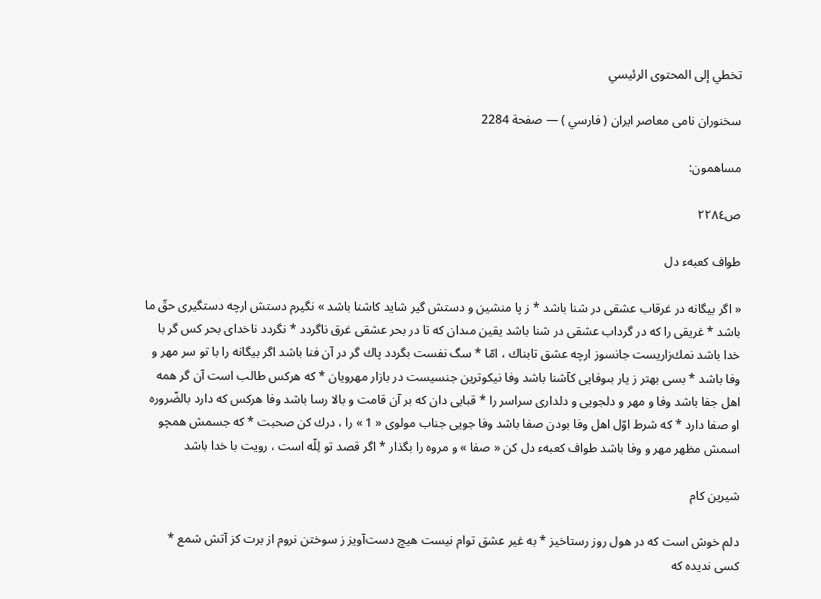تخطي إلى المحتوى الرئيسي

سخنوران نامى معاصر ايران ( فارسي ) — صفحة 2284

مساهمون:

ص٢٢٨٤

طواف كعبهء دل

« اگر بيگانه در غرقاب عشقى در شنا باشد * ز پا منشين و دستش گير شايد كاشنا باشد » نگيرم دستش ارچه دستگيرى حقّ ما باشد * غريقى را كه در گرداب عشقى در شنا باشد يقين مىدان كه تا در بحر عشقى غرق ناگردد * نگردد ناخداى بحر كس گر با خدا باشد نمك‌زاريست جانسوز ارچه عشق تابناك ، امّا * سگ نفست بگردد پاك گر در آن فنا باشد اگر بيگانه را با تو سر مهر و وفا باشد * بسى بهتر ز يار بىوفايى كآشنا باشد وفا نيكوترين جنسيست در بازار مهرويان * كه هركس طالب است آن گر همه اهل جفا باشد وفا و مهر و دلجويى و دلدارى سراسر را * قبايى دان كه بر آن قامت و بالا رسا باشد وفا هركس كه دارد بالضّروره او صفا دارد * كه شرط اوّل اهل وفا بودن صفا باشد وفا جويى جناب مولوى « 1 » را ، درك كن صحبت * كه جسمش همچو اسمش مظهر مهر و وفا باشد طواف كعبهء دل كن « صفا » و مروه را بگذار * اگر قصد تو لِلّه است ، رويت با خدا باشد

شيرين كام

دلم خوش است كه در هول روز رستاخيز * به غير عشق توام نيست هيچ دست‌آويز ز سوختن نروم از برت كز آتش شمع * كسى نديده كه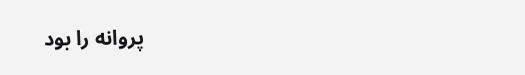پروانه را بود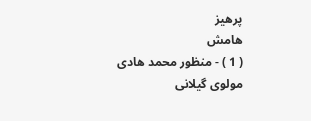پرهيز
هامش
( 1 ) - منظور محمد هادى مولوى گيلانى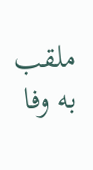ملقب به وفا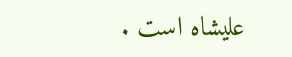عليشاه است .